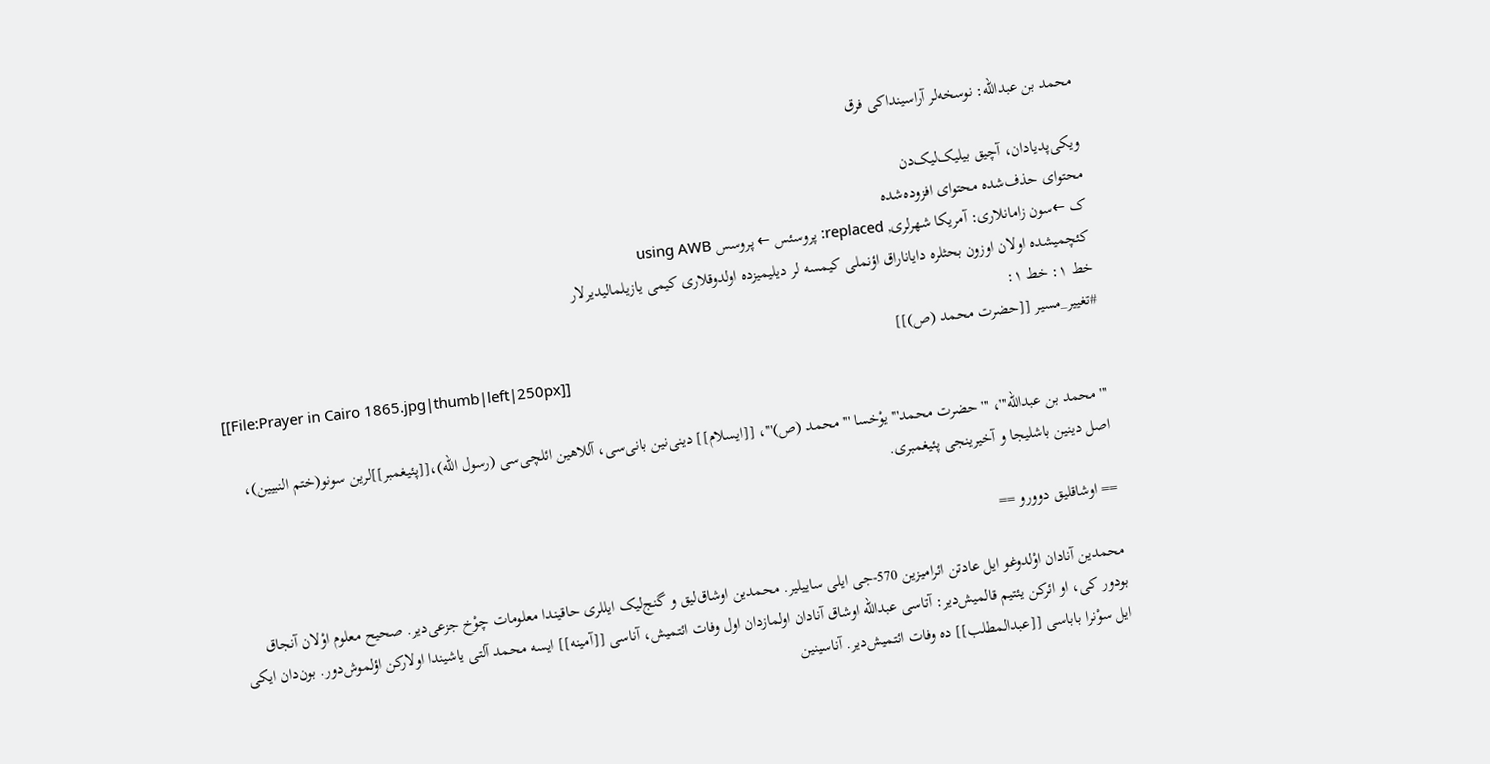محمد بن عبداللّه: نوسخه‌لر آراسینداکی فرق

ویکی‌پدیادان، آچیق بیلیک‌لیک‌دن
محتوای حذف‌شده محتوای افزوده‌شده
ک ←سون زامانلاری: آمریکا شهرلری, replaced: پروسئس ← پروسس using AWB
کئچمیشده اولان اوزون بحثلره دایاناراق اؤنملی کیمسه لر دیلیمیزده اولدوقلاری کیمی یازیلمالیدیرلار
خط ۱: خط ۱:
#تغییر_مسیر [[حضرت محمد (ص)]]
[[File:Prayer in Cairo 1865.jpg|thumb|left|250px]]

'''محمد بن عبدالله'''، '''حضرت محمد''' یوْخسا '''محمد (ص)'''، [[ایسلام]] دینی‌نین بانی‌سی، آللاهین ائلچی‌سی (رسول الله)،[[پئیغمبر]]لرین سونو(ختم النبیین)، اصل دینین باشلیجا و آخیرینجی پئیغمبری.

== اوشاقلیق دوورو ==

محمدین آنادان اوْلدوغو ایل عادتن ائرامیزین 570-جی ایلی ساییلیر. محمدین اوشاق‌لیق و گنج‌لیک ایللری حاقیندا معلومات چوْخ جزعی‌دیر. صحیح معلوم اوْلان آنجاق بودور کی، او ائرکن یئتیم قالمیش‌دیر: آتاسی عبدالله اوشاق آنادان اولمازدان اول وفات ائتمیش، آناسی [[آمینه]] ایسه محمد آلتی یاشیندا اولارکن اؤلموش‌دور. بون‌دان ایکی ایل سوْنرا باباسی [[عبدالمطلب]] ده وفات ائتمیش‌دیر. آناسینین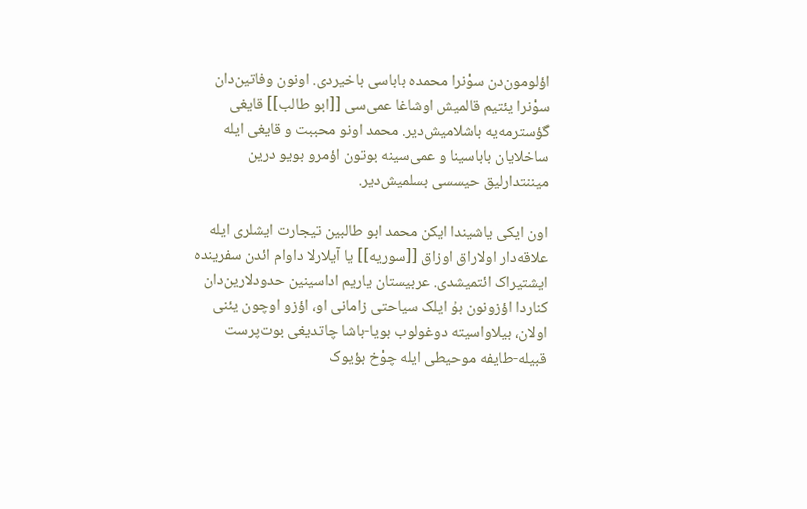اؤلومون‌دن سوْنرا محمده باباسی باخیردی. اونون وفاتین‌دان سوْنرا یئتیم قالمیش اوشاغا عمی‌سی [[ابو طالب]] قایغی گؤسترمه‌یه باشلامیش‌دیر. محمد اونو محببت و قایغی ایله ساخلایان باباسینا و عمی‌سینه بوتون اؤمرو بویو درین میننتدارلیق حیسسی بسلمیش‌دیر.

اون ایکی یاشیندا ایکن محمد ابو طالبین تیجارت ایشلری ایله علاقه‌دار اولاراق اوزاق [[سوریه]] یا آیلارلا داوام ائدن سفرینده ایشتیراک ائتمیشدی. عربیستان یاریم اداسینین حدودلارین‌دان کناردا اؤزونون بۇ ایلک سیاحتی زامانی او، اؤزو اوچون یئنی اولان، بیلاواسیته دوغولوب بویا-باشا چاتدیغی بوت‌پرست قبیله-طایفه موحیطی ایله چوْخ بؤیوک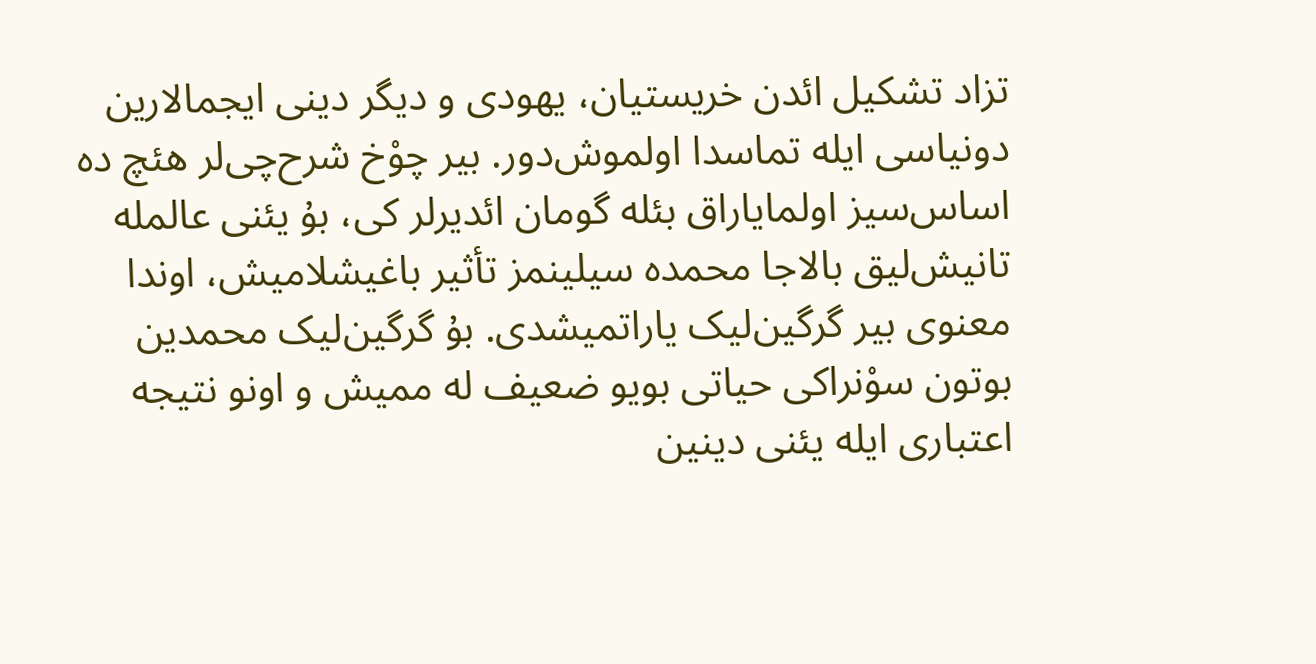تزاد تشکیل ائدن خریستیان، یهودی و دیگر دینی ایجمالارین دونیاسی ایله تماسدا اولموش‌دور. بیر چوْخ شرح‌چی‌لر هئچ ده اساس‌سیز اولمایاراق بئله گومان ائدیرلر کی، بۇ یئنی عالمله تانیش‌لیق بالاجا محمده سیلینمز تأثیر باغیشلامیش، اوندا معنوی بیر گرگین‌لیک یاراتمیشدی. بۇ گرگین‌لیک محمدین بوتون سوْنراکی حیاتی بویو ضعیف له ممیش و اونو نتیجه اعتباری ایله یئنی دینین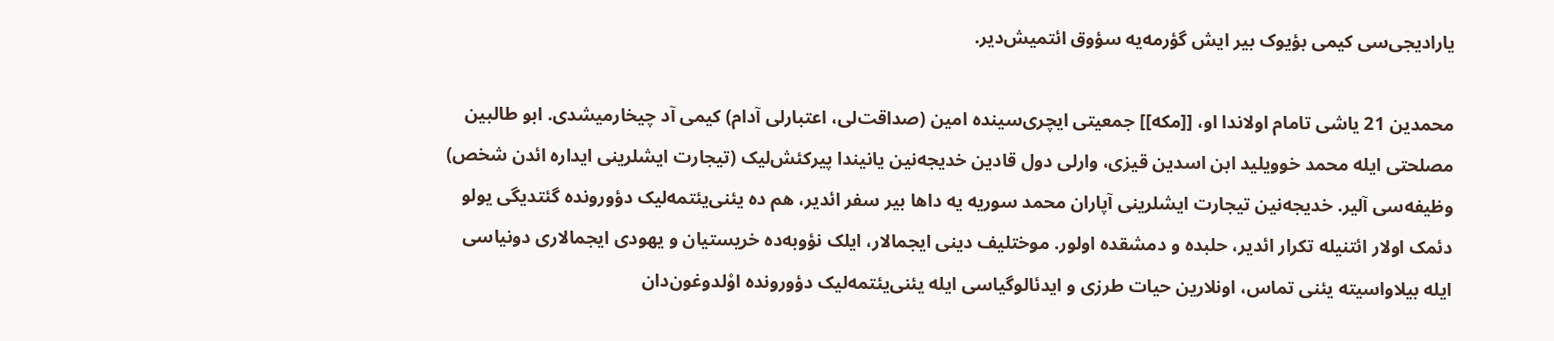یارادیجی‌سی کیمی بؤیوک بیر ایش گؤرمه‌یه سؤوق ائتمیش‌دیر.

محمدین 21 یاشی تامام اولاندا او، [[مکه]] جمعیتی ایچری‌سینده امین (صداقت‌لی، اعتبارلی آدام) کیمی آد چیخارمیشدی. ابو طالبین مصلحتی ایله محمد خوویلید ابن اسدین قیزی، وارلی دول قادین خدیجه‌نین یانیندا پیرکئش‌لیک (تیجارت ایشلرینی ایداره ائدن شخص) وظیفه‌سی آلیر. خدیجه‌نین تیجارت ایشلرینی آپاران محمد سوریه یه داها بیر سفر ائدیر، هم ده یئنی‌یئتمه‌لیک دؤورونده گئتدیگی یولو دئمک اولار ائتنیله تکرار ائدیر، حلبده و دمشقده اولور. موختلیف دینی ایجمالار، ایلک نؤوبه‌ده خریستیان و یهودی ایجمالاری دونیاسی ایله بیلاواسیته یئنی تماس، اونلارین حیات طرزی و ایدئالوگیاسی ایله یئنی‌یئتمه‌لیک دؤورونده اوْلدوغون‌دان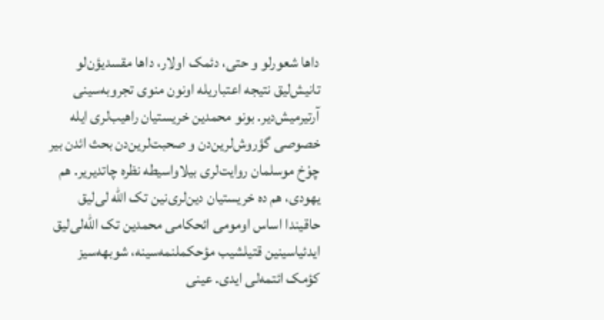داها شعورلو و حتی، دئمک اولار، داها مقسدیؤن‌لو تانیش‌لیق نتیجه اعتباریله اونون منوی تجروبه‌سینی آرتیرمیش‌دیر. بونو محمدین خریستیان راهیب‌لری ایله خصوصی گؤروش‌لرین‌دن و صحبت‌لرین‌دن بحث ائدن بیر چوْخ موسلمان روایت‌لری بیلاواسیطه نظره چاتدیریر. هم یهودی، هم ده خریستیان دین‌لری‌نین تک الله لی‌لیق حاقیندا اساس اومومی ائحکامی محمدین تک الله‌لی‌لیق ایدئیاسینین قتیلشیب مؤحکملنمه‌سینه، شوبهه‌سیز کؤمک ائتمه‌لی ایدی. عینی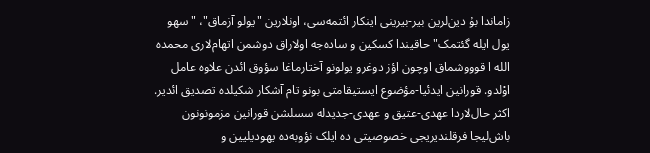زاماندا بۇ دین‌لرین بیر-بیرینی اینکار ائتمه‌سی، اونلارین "یولو آزماق"، "سهو یول ایله گئتمک" حاقیندا کسکین و ساده‌جه اولاراق دوشمن اتهام‌لاری محمده الله ا قوووشماق اوچون اؤز دوغرو یولونو آختارماغا سؤوق ائدن علاوه عامل اوْلدو. قورانین ایدئیا-مؤضوع ایستیقامتی بونو تام آشکار شکیلده تصدیق ائدیر. اکثر حال‌لاردا عهدی-عتیق و عهدی-جدیدله سسلشن قورانین مزمونونون باش‌لیجا فرقلندیریجی خصوصیتی ده ایلک نؤوبه‌ده یهودیلیین و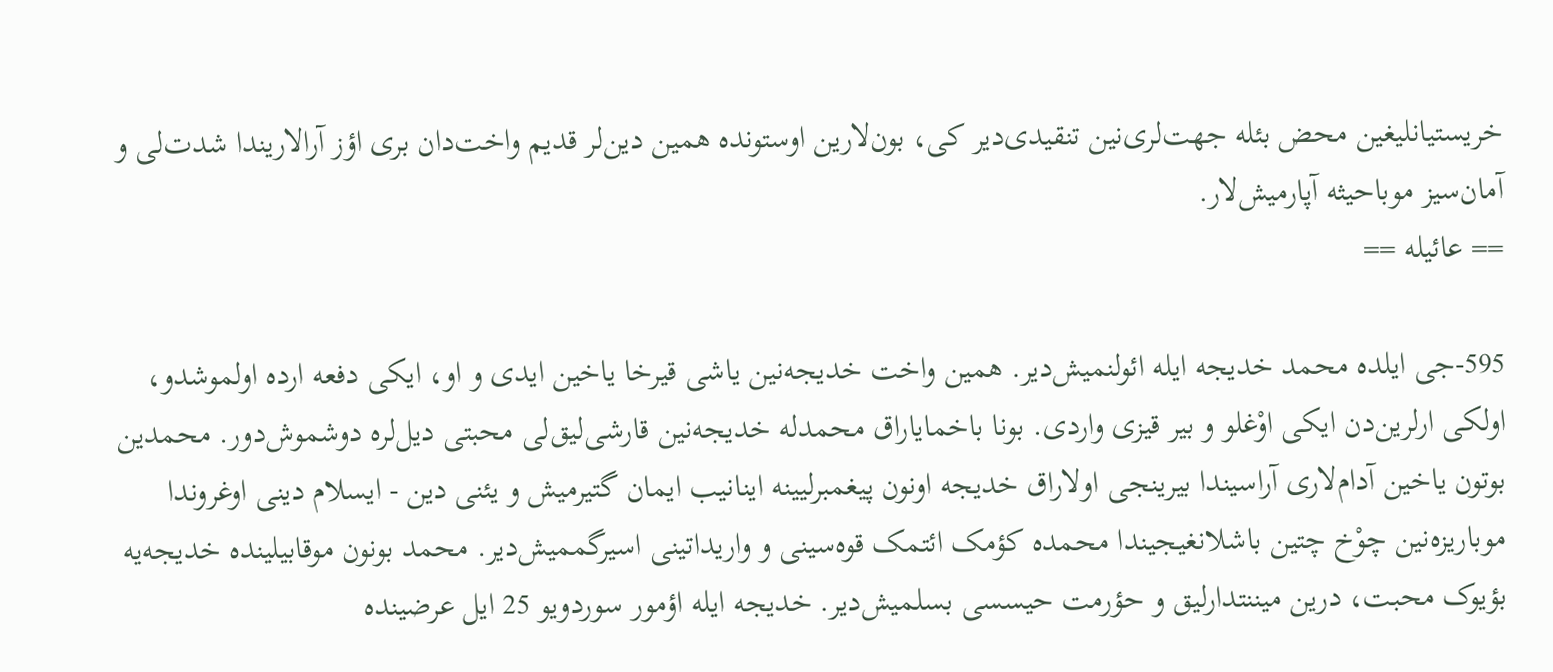خریستیانلیغین محض بئله جهت‌لری‌نین تنقیدی‌دیر کی، بون‌لارین اوستونده همین دین‌لر قدیم واخت‌دان بری اؤز آرالاریندا شدت‌لی و آمان‌سیز موباحیثه آپارمیش‌لار.
== عائیله ==

595-جی ایلده محمد خدیجه ایله ائولنمیش‌دیر. همین واخت خدیجه‌نین یاشی قیرخا یاخین ایدی و او، ایکی دفعه ارده اولموشدو، اولکی ارلرین‌دن ایکی اوْغلو و بیر قیزی واردی. بونا باخمایاراق محمدله خدیجه‌نین قارشی‌لیق‌لی محبتی دیل‌لره دوشموش‌دور. محمدین بوتون یاخین آدام‌لاری آراسیندا بیرینجی اولاراق خدیجه اونون پیغمبرلیینه اینانیب ایمان گتیرمیش و یئنی دین - ایسلام دینی اوغروندا موباریزه‌نین چوْخ چتین باشلانغیجیندا محمده کؤمک ائتمک قوه‌سینی و واریداتینی اسیرگممیش‌دیر. محمد بونون موقابیلینده خدیجه‌یه بؤیوک محبت، درین میننتدارلیق و حؤرمت حیسسی بسلمیش‌دیر. خدیجه ایله اؤمور سوردویو 25 ایل عرضینده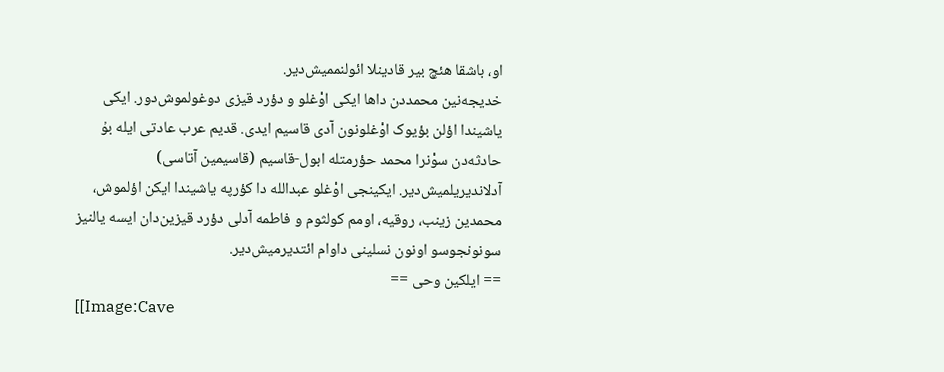او، باشقا هئچ بیر قادینلا ائولنممیش‌دیر.
خدیجه‌نین محمددن داها ایکی اوْغلو و دؤرد قیزی دوغولموش‌دور. ایکی یاشیندا اؤلن بؤیوک اوْغلونون آدی قاسیم ایدی. قدیم عرب عادتی ایله بۇ حادثه‌دن سوْنرا محمد حؤرمتله ابول-قاسیم (قاسیمین آتاسی) آدلاندیریلمیش‌دیر. ایکینجی اوْغلو عبدالله دا کؤرپه یاشیندا ایکن اؤلموش، محمدین زینب، روقیه، اومم کولثوم و فاطمه آدلی دؤرد قیزین‌دان ایسه یالنیز سونونجوسو اونون نسلینی داوام ائتدیرمیش‌دیر.
== ایلکین وحی ==
[[Image:Cave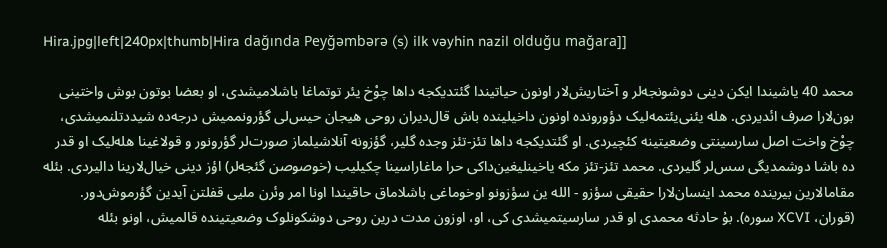Hira.jpg|left|240px|thumb|Hira dağında Peyğəmbərə (s) ilk vəyhin nazil olduğu mağara]]

محمد 40 یاشیندا ایکن دینی دوشونجه‌لر و آختاریش‌لار اونون حیاتیندا گئتدیکجه داها چوْخ یئر توتماغا باشلامیشدی، او بعضا بوتون بوش واختینی بون‌لارا صرف ائدیردی. هله یئنی‌یئتمه‌لیک دؤورونده اونون داخیلینده باش قال‌دیران روحی هیجان حیس‌لی گؤرونممیش درجه‌ده شیددتلنمیشدی، چوْخ واخت اصل سارسینتی وضعیتینه کئچیردی. او گئتدیکجه داها تئز-تئز وجده گلیر، گؤزونه آنلاشیلماز صورت‌لر گؤرونور و قولاغینا هله‌لیک او قدر ده باشا دوشمدیگی سس‌لر گلیردی. محمد تئز-تئز مکه یاخینلیغین‌داکی حرا ماغاراسینا چکیلیب (خوصوصن گئجه‌لر) اؤز دینی خیال‌لارینا دالیردی. بئله مقامالارین بیرینده محمد اینسان‌لارا حقیقی سؤزو - الله ین سؤزونو اوخوماغی باشلاماق حاقیندا اونا امر وئرن ملیی قفلتن آیدین گؤرموش‌دور. (قوران، XCVI سوره). بۇ حادثه محمدی او قدر سارسیتمیشدی کی، او، اوزون مدت درین روحی دوشکونلوک وضعیتینده قالمیش، اونو بئله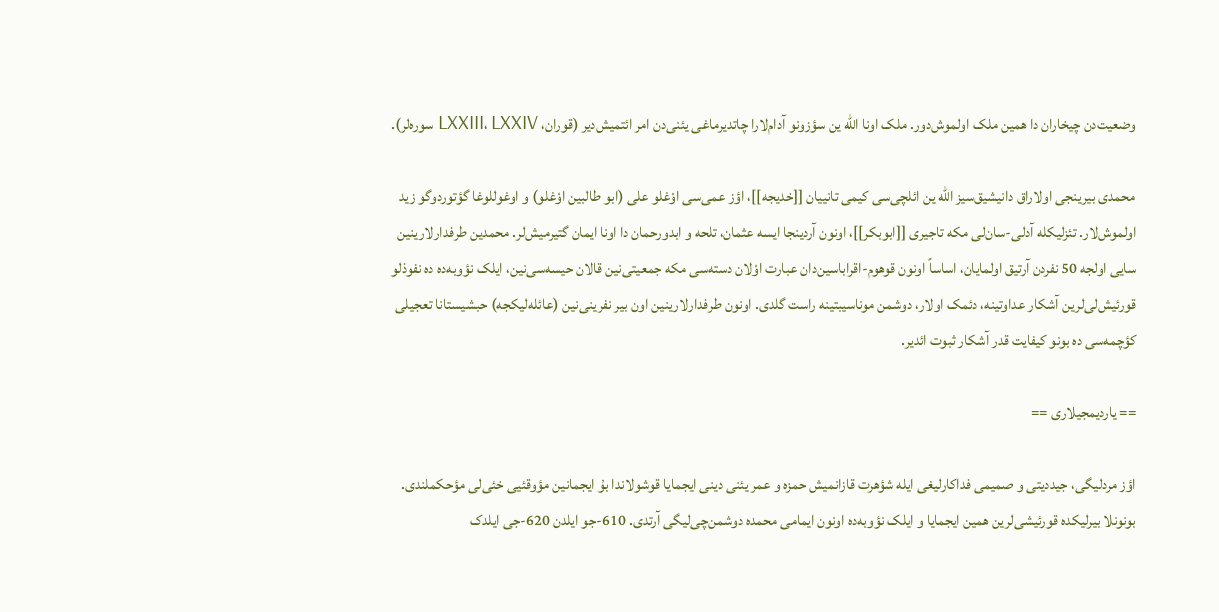وضعیت‌دن چیخاران دا همین ملک اولموش‌دور. ملک اونا الله ین سؤزونو آدام‌لارا چاتدیرماغی یئنی‌دن امر ائتمیش‌دیر (قوران، LXXIII، LXXIV سوره‌لر).

محمدی بیرینجی اولاراق دانیشیق‌سیز الله ین ائلچی‌سی کیمی تانییان [[خدیجه]]، اؤز عمی‌سی اوْغلو علی (ابو طالبین اوْغلو) و اوغوللوغا گؤتوردوگو زید اولموش‌لار. تئزلیکله آدلی-سان‌لی مکه تاجیری [[ابوبکر]]، اونون آردینجا ایسه عثمان، تلحه و ابدورحمان دا اونا ایمان گتیرمیش‌لر. محمدین طرفدارلارینین سایی اولجه 50 نفردن آرتیق اولمایان، اساساً اونون قوهوم-اقراباسین‌دان عبارت اوْلان دسته‌سی مکه جمعیتی‌نین قالان حیسه‌سی‌نین، ایلک نؤوبه‌ده ده نفوذلو قورئیش‌لی‌لرین آشکار عداوتینه، دئمک اولار، دوشمن موناسیبتینه راست گلدی. اونون طرفدارلارینین اون بیر نفرینی‌نین (عائله‌لیکجه) حبشیستانا تعجیلی کؤچمه‌سی ده بونو کیفایت قدر آشکار ثبوت ائدیر.

== یاردیمجیلاری ==

اؤز مردلیگی، جیددیتی و صمیمی فداکارلیغی ایله شؤهرت قازانمیش حمزه و عمر یئنی دینی ایجمایا قوشولاندا بۇ ایجمانین مؤوقئیی خئی‌لی مؤحکملندی. بونونلا بیرلیکده قورئیشی‌لرین همین ایجمایا و ایلک نؤوبه‌ده اونون ایمامی محمده دوشمن‌چی‌لیگی آرتدی. 610-جو ایلدن 620-جی ایلدک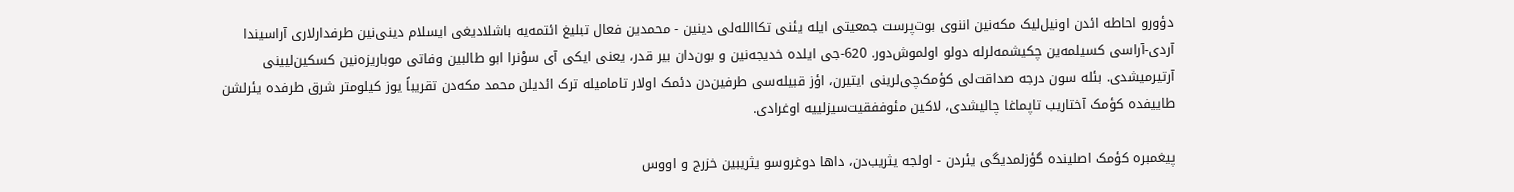دؤورو احاطه ائدن اونیل‌لیک مکه‌نین اننوی بوت‌پرست جمعیتی ایله یئنی تکاالله‌لی دینین - محمدین فعال تبلیغ ائتمه‌یه باشلادیغی ایسلام دینی‌نین طرفدارلاری آراسیندا آردی-آراسی کسیلمه‌ین چکیشمه‌لرله دولو اولموش‌دور. 620-جی ایلده خدیجه‌نین و بون‌دان بیر قدر، یعنی ایکی آی سوْنرا ابو طالبین وفاتی موباریزه‌نین کسکین‌لیینی آرتیرمیشدی. بئله سون درجه صداقت‌لی کؤمک‌چی‌لرینی ایتیرن، اؤز قبیله‌سی طرفین‌دن دئمک اولار تامامیله ترک ائدیلن محمد مکه‌دن تقریباً یوز کیلومتر شرق طرفده یئرلشن طاییفده کؤمک آختاریب تاپماغا چالیشدی، لاکین مئوففقیت‌سیزلییه اوغرادی.

پیغمبره کؤمک اصلینده گؤزلمدیگی یئردن - اولجه یثریب‌دن، داها دوغروسو یثریبین خزرج و اووس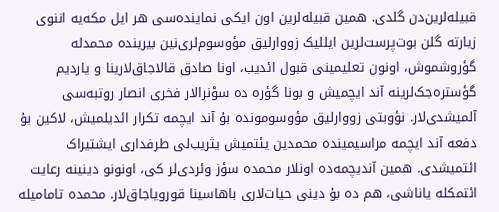قبیله‌لرین‌دن گلدی. همین قبیله‌لرین اون ایکی نماینده‌سی هر ایل مکه‌یه اننوی زیارته گلن بوت‌پرست‌لرین ایللیک زووارلیق مؤوسوم‌لری‌نین بیرینده محمدله گؤروشموش، اونون تعلیمینی قبول ائدیب، اونا صادق قالاجاق‌لارینا و یاردیم گؤستره‌جک‌لرینه آند ایچمیش و بونا گؤره ده سوْنرالار فخری انصار روتبه‌سی آلمیشدی‌لار. نؤوبتی زووارلیق مؤوسومونده بۇ آند ایچمه تکرار ائدیلمیش، لاکین بۇ دفعه آند ایچمه مراسیمینده محمدین یئتمیش یثریب‌لی طرفداری ایشتیراک ائتمیشدی. همین آندیچمه‌ده اونلار محمده سؤز وئردی‌لر کی، اونونو دینینه رعایت ائتمکله یاناشی، هم ده بۇ دینی حیات‌لاری باهاسینا قورویاجاق‌لار. محمده تامامیله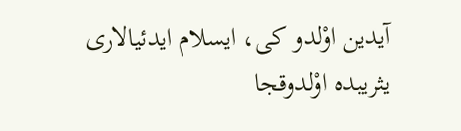آیدین اوْلدو کی، ایسلام ایدئیالاری یثریبده اوْلدوقجا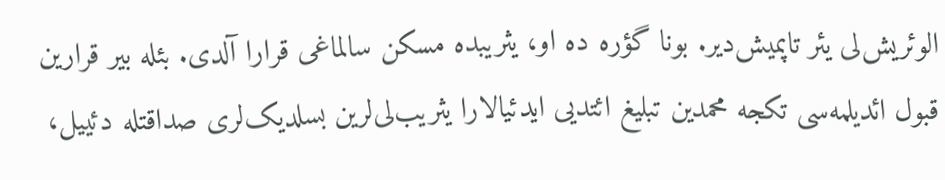الوئریش‌لی یئر تاپمیش‌دیر. بونا گؤره ده او، یثریبده مسکن سالماغی قرارا آلدی. بئله بیر قرارین قبول ائدیلمه‌سی تکجه محمدین تبلیغ ائتدیی ایدئیالارا یثریب‌لی‌لرین بسلدیک‌لری صداقتله دئییل،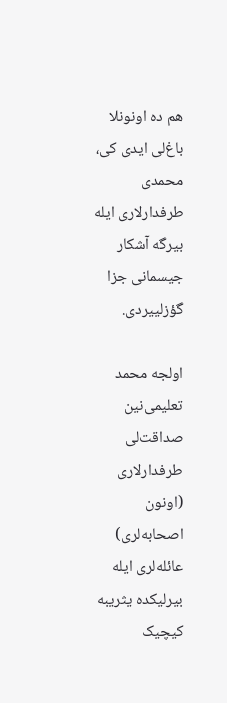هم ده اونونلا باغ‌لی ایدی کی، محمدی طرفدارلاری ایله بیرگه آشکار جیسمانی جزا گؤزلییردی.

اولجه محمد تعلیمی‌نین صداقت‌لی طرفدارلاری (اونون اصحابه‌لری) عائله‌لری ایله بیرلیکده یثریبه کیچیک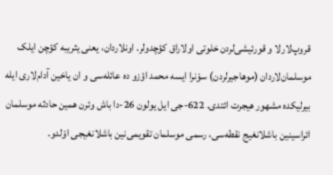قروپ‌لارلا و قورئیشی‌لردن خلوتی اولاراق کؤچدولر. اونلاردان، یعنی یثریبه کؤچن ایلک موسلمان‌لاردان (موهاجیرلردن) سوْنرا ایسه محمد اؤزو ده عائله‌سی و ان یاخین آدام‌لاری ایله بیرلیکده مشهور هیجرت ائتدی. 622-جی ایل یولون 26-دا باش وئرن همین حادثه موسلمان ائراسینین باشلانغیج نقطه‌سی، رسمی موسلمان تقویمی‌نین باشلانغیجی اوْلدو.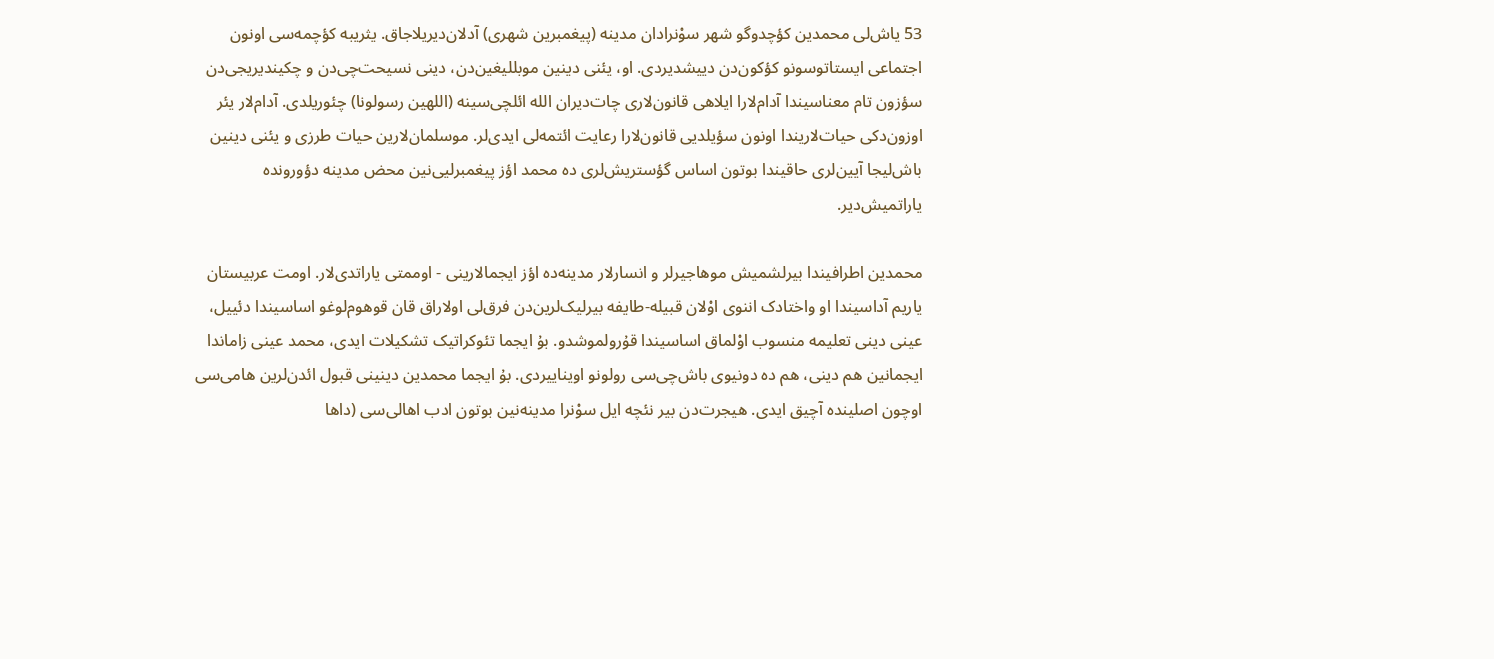53 یاش‌لی محمدین کؤچدوگو شهر سوْنرادان مدینه (پیغمبرین شهری) آدلان‌دیریلاجاق. یثریبه کؤچمه‌سی اونون اجتماعی ایستاتوسونو کؤکون‌دن دییشدیردی. او، یئنی دینین موبللیغین‌دن، دینی نسیحت‌چی‌دن و چکیندیریجی‌دن سؤزون تام معناسیندا آدام‌لارا ایلاهی قانون‌لاری چات‌دیران الله ائلچی‌سینه (اللهین رسولونا) چئوریلدی. آدام‌لار یئر اوزون‌دکی حیات‌لاریندا اونون سؤیلدیی قانون‌لارا رعایت ائتمه‌لی ایدی‌لر. موسلمان‌لارین حیات طرزی و یئنی دینین باش‌لیجا آیین‌لری حاقیندا بوتون اساس گؤستریش‌لری ده محمد اؤز پیغمبرلیی‌نین محض مدینه دؤورونده یاراتمیش‌دیر.

محمدین اطرافیندا بیرلشمیش موهاجیرلر و انسارلار مدینه‌ده اؤز ایجمالارینی - اوممتی یاراتدی‌لار. اومت عربیستان یاریم آداسیندا او واختادک اننوی اوْلان قبیله-طایفه بیرلیک‌لرین‌دن فرق‌لی اولاراق قان قوهوم‌لوغو اساسیندا دئییل، عینی دینی تعلیمه منسوب اوْلماق اساسیندا قۇرولموشدو. بۇ ایجما تئوکراتیک تشکیلات ایدی، محمد عینی زاماندا ایجمانین هم دینی، هم ده دونیوی باش‌چی‌سی رولونو اویناییردی. بۇ ایجما محمدین دینینی قبول ائدن‌لرین هامی‌سی اوچون اصلینده آچیق ایدی. هیجرت‌دن بیر نئچه ایل سوْنرا مدینه‌نین بوتون ادب اهالی‌سی (داها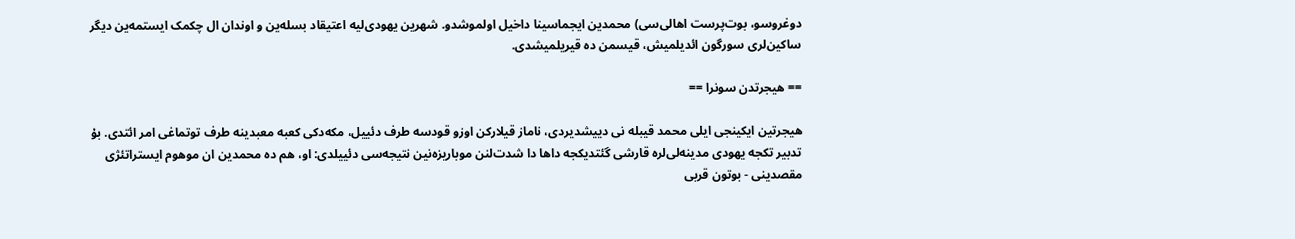دوغروسو، بوت‌پرست اهالی‌سی) محمدین ایجماسینا داخیل اولموشدو. شهرین یهودی‌لیه اعتیقاد بسله‌ین و اوندان ال چکمک ایستمه‌ین دیگر ساکین‌لری سورگون ائدیلمیش، قیسمن ده قیریلمیشدی.

== هیجرتدن سونرا ==

هیجرتین ایکینجی ایلی محمد قیبله نی دییشدیردی، ناماز قیلارکن اوزو قودسه طرف دئییل، مکه‌دکی کعبه معبدینه طرف توتماغی امر ائتدی. بۇ تدبیر تکجه یهودی مدینه‌لی‌لره قارشی گئتدیکجه داها دا شدت‌لنن موباریزه‌نین نتیجه‌سی دئییلدی: او، هم ده محمدین ان موهوم ایستراتئژی مقصدینی - بوتون قربی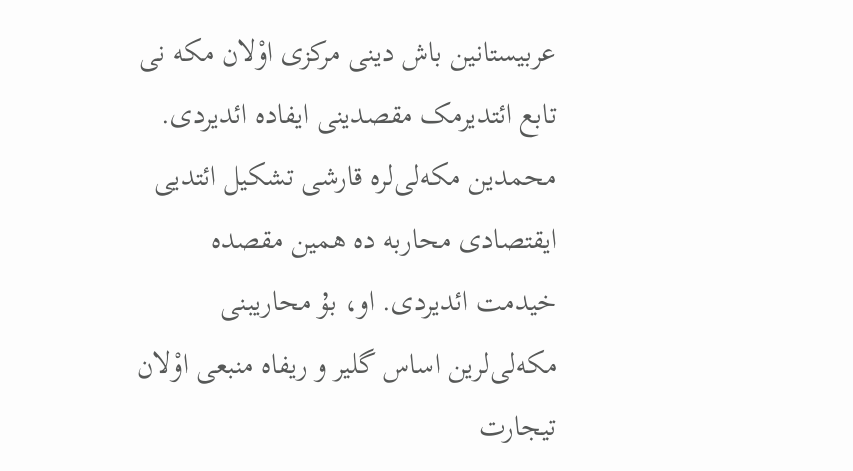عربیستانین باش دینی مرکزی اوْلان مکه نی تابع ائتدیرمک مقصدینی ایفاده ائدیردی. محمدین مکه‌لی‌لره قارشی تشکیل ائتدیی ایقتصادی محاربه ده همین مقصده خیدمت ائدیردی. او، بۇ محاریبنی مکه‌لی‌لرین اساس گلیر و ریفاه منبعی اوْلان تیجارت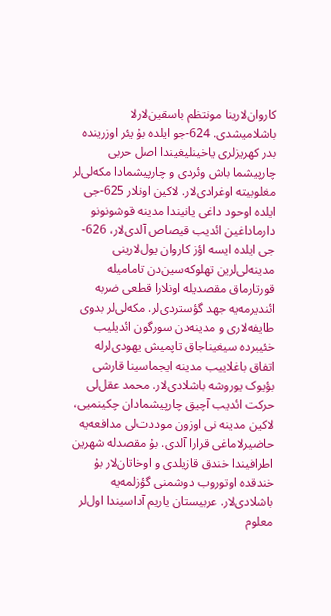کاروان‌لارینا مونتظم باسقین‌لارلا باشلامیشدی. 624-جو ایلده بۇ یئر اوزرینده بدر کهریزلری یاخینلیغیندا اصل حربی چارپیشما باش وئردی و چارپیشمادا مکه‌لی‌لر مغلوبیته اوغرادی‌لار. لاکین اونلار 625-جی ایلده اوحود داغی یانیندا مدینه قوشونونو دارماداغین ائدیب قیصاص آلدی‌لار، 626-جی ایلده ایسه اؤز کاروان یول‌لارینی مدینه‌لی‌لرین تهلوکه‌سین‌دن تامامیله قورتارماق مقصدیله اونلارا قطعی ضربه ائندیرمه‌یه جهد گؤستردی‌لر. مکه‌لی‌لر بدوی طایفه‌لاری و مدینه‌دن سورگون ائدیلیب خئیبرده سیغیناجاق تاپمیش یهودی‌لرله اتفاق باغلاییب مدینه ایجماسینا قارشی بؤیوک یوروشه باشلادی‌لار. محمد عقل‌لی حرکت ائدیب آچیق چارپیشمادان چکینمیی، لاکین مدینه نی اوزون موددت‌لی مدافعه‌یه حاضیرلاماغی قرارا آلدی. بۇ مقصدله شهرین اطرافیندا خندق قازیلدی و اوخاتان‌لار بۇ خندقده اوتوروب دوشمنی گؤزلمه‌یه باشلادی‌لار. عربیستان یاریم آداسیندا اول‌لر معلوم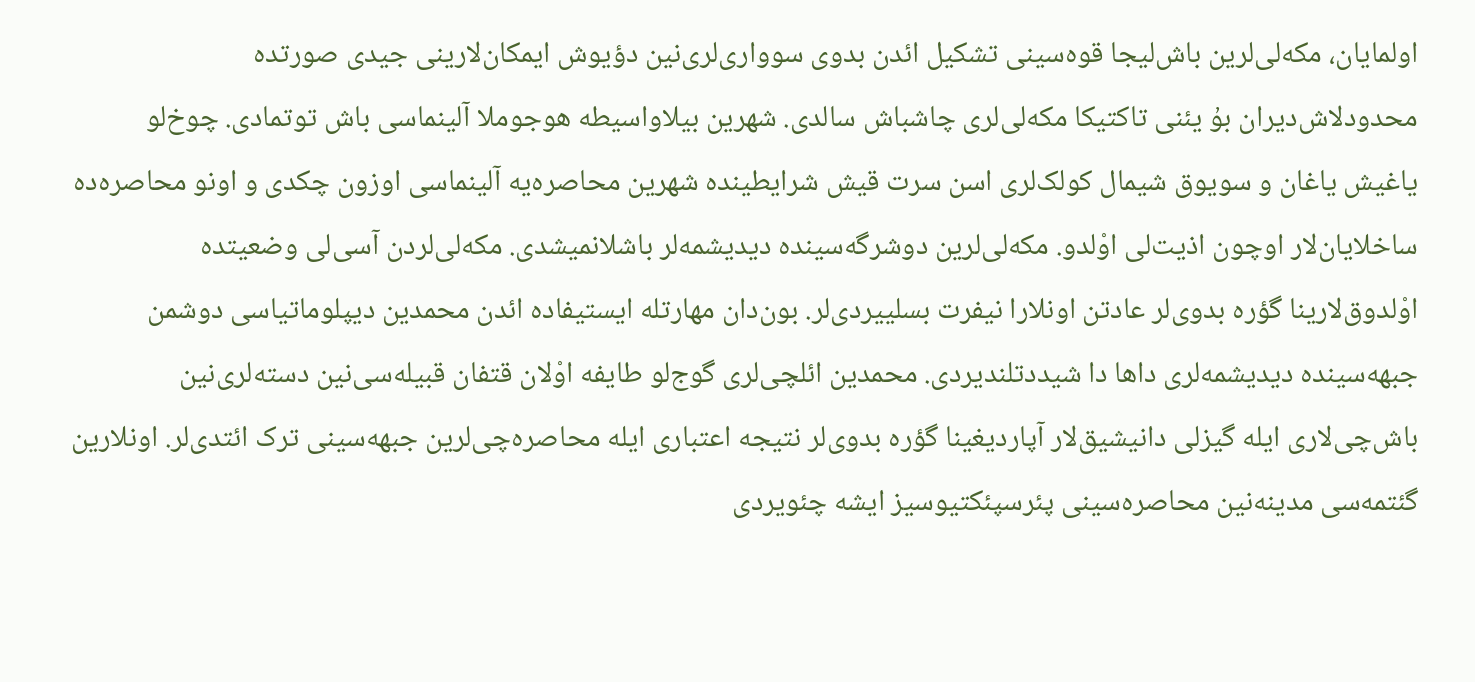اولمایان، مکه‌لی‌لرین باش‌لیجا قوه‌سینی تشکیل ائدن بدوی سوواری‌لری‌نین دؤیوش ایمکان‌لارینی جیدی صورتده محدودلاش‌دیران بۇ یئنی تاکتیکا مکه‌لی‌لری چاشباش سالدی. شهرین بیلاواسیطه هوجوملا آلینماسی باش توتمادی. چوخ‌لو یاغیش یاغان و سویوق شیمال کولک‌لری اسن سرت قیش شرایطینده شهرین محاصره‌یه آلینماسی اوزون چکدی و اونو محاصره‌ده ساخلایان‌لار اوچون اذیت‌لی اوْلدو. مکه‌لی‌لرین دوشرگه‌سینده دیدیشمه‌لر باشلانمیشدی. مکه‌لی‌لردن آسی‌لی وضعیتده اوْلدوق‌لارینا گؤره بدوی‌لر عادتن اونلارا نیفرت بسلییردی‌لر. بون‌دان مهارتله ایستیفاده ائدن محمدین دیپلوماتیاسی دوشمن جبهه‌سینده دیدیشمه‌لری داها دا شیددتلندیردی. محمدین ائلچی‌لری گوج‌لو طایفه اوْلان قتفان قبیله‌سی‌نین دسته‌لری‌نین باش‌چی‌لاری ایله گیزلی دانیشیق‌لار آپاردیغینا گؤره بدوی‌لر نتیجه اعتباری ایله محاصره‌چی‌لرین جبهه‌سینی ترک ائتدی‌لر. اونلارین گئتمه‌سی مدینه‌نین محاصره‌سینی پئرسپئکتیوسیز ایشه چئویردی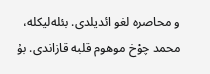و محاصره لغو ائدیلدی. بئله‌لیکله، محمد چوْخ موهوم قلبه قازاندی. بۇ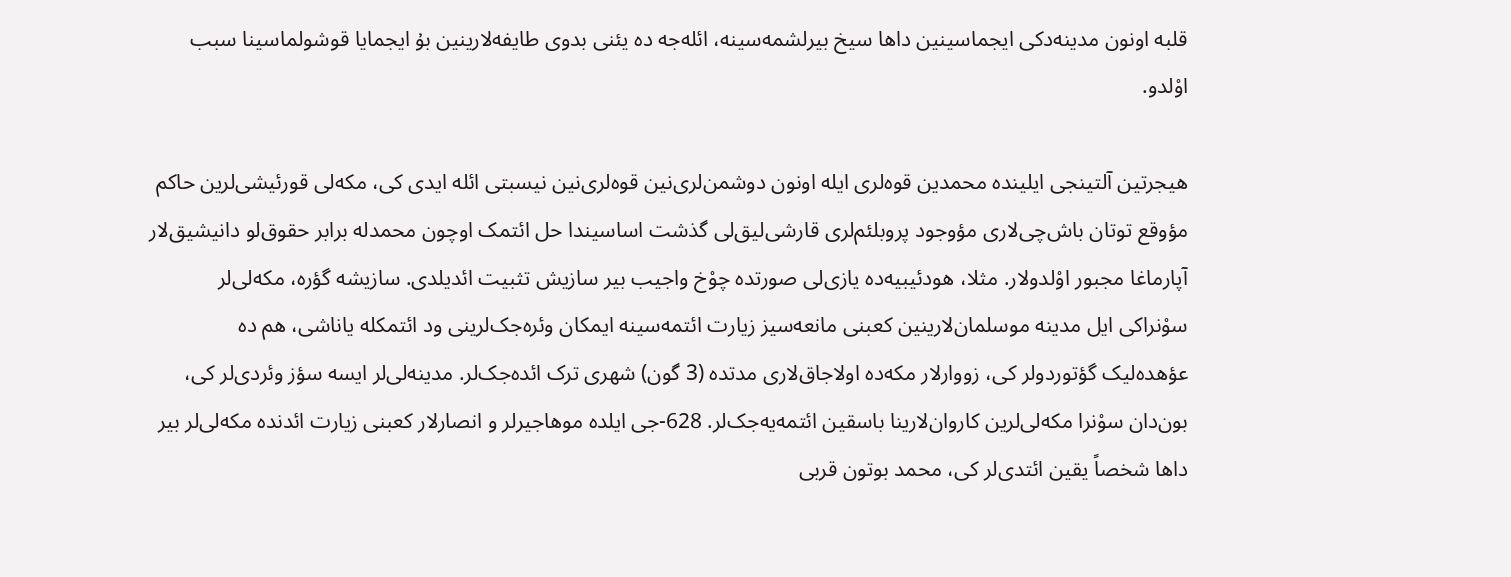قلبه اونون مدینه‌دکی ایجماسینین داها سیخ بیرلشمه‌سینه، ائله‌جه ده یئنی بدوی طایفه‌لارینین بۇ ایجمایا قوشولماسینا سبب اوْلدو.

هیجرتین آلتینجی ایلینده محمدین قوه‌لری ایله اونون دوشمن‌لری‌نین قوه‌لری‌نین نیسبتی ائله ایدی کی، مکه‌لی قورئیشی‌لرین حاکم مؤوقع توتان باش‌چی‌لاری مؤوجود پروبلئم‌لری قارشی‌لیق‌لی گذشت اساسیندا حل ائتمک اوچون محمدله برابر حقوق‌لو دانیشیق‌لار آپارماغا مجبور اوْلدولار. مثلا، هودئیبیه‌ده یازی‌لی صورتده چوْخ واجیب بیر سازیش تثبیت ائدیلدی. سازیشه گؤره، مکه‌لی‌لر سوْنراکی ایل مدینه موسلمان‌لارینین کعبنی مانعه‌سیز زیارت ائتمه‌سینه ایمکان وئره‌جک‌لرینی ود ائتمکله یاناشی، هم ده عؤهده‌لیک گؤتوردولر کی، زووارلار مکه‌ده اولاجاق‌لاری مدتده (3 گون) شهری ترک ائده‌جک‌لر. مدینه‌لی‌لر ایسه سؤز وئردی‌لر کی، بون‌دان سوْنرا مکه‌لی‌لرین کاروان‌لارینا باسقین ائتمه‌یه‌جک‌لر. 628-جی ایلده موهاجیرلر و انصارلار کعبنی زیارت ائدنده مکه‌لی‌لر بیر داها شخصاً یقین ائتدی‌لر کی، محمد بوتون قربی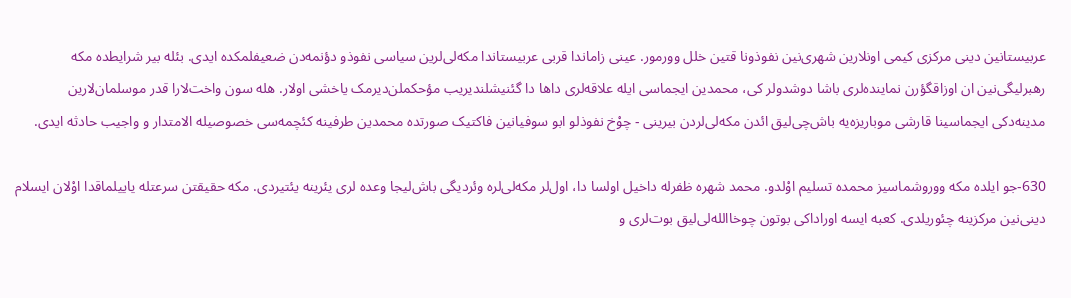عربیستانین دینی مرکزی کیمی اونلارین شهری‌نین نفوذونا قتین خلل وورمور. عینی زاماندا قربی عربیستاندا مکه‌لی‌لرین سیاسی نفوذو دؤنمه‌دن ضعیفلمکده ایدی. بئله بیر شرایطده مکه رهبرلیگی‌نین ان اوزاقگؤرن نماینده‌لری باشا دوشدولر کی، محمدین ایجماسی ایله علاقه‌لری داها دا گئنیشلندیریب مؤحکملن‌دیرمک یاخشی اولار. هله سون واخت‌لارا قدر موسلمان‌لارین مدینه‌دکی ایجماسینا قارشی موباریزه‌یه باش‌چی‌لیق ائدن مکه‌لی‌لردن بیرینی - چوْخ نفوذلو ابو سوفیانین فاکتیک صورتده محمدین طرفینه کئچمه‌سی خصوصیله الامتدار و واجیب حادثه ایدی.

630-جو ایلده مکه ووروشماسیز محمده تسلیم اوْلدو. محمد شهره ظفرله داخیل اولسا دا، اول‌لر مکه‌لی‌لره وئردیگی باش‌لیجا وعده لری یئرینه یئتیردی. مکه حقیقتن سرعتله یاییلماقدا اوْلان ایسلام دینی‌نین مرکزینه چئوریلدی. کعبه ایسه اوراداکی بوتون چوخاالله‌لی‌لیق بوت‌لری و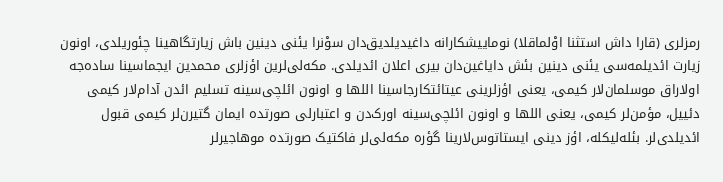رمزلری (قارا داش استثنا اوْلماقلا) نوماییشکارانه داغیدیلدیق‌دان سوْنرا یئنی دینین باش زیارتگاهینا چئوریلدی، اونون زیارت ائدیلمه‌سی یئنی دینین بئش دایاغین‌دان بیری اعلان ائدیلدی. مکه‌لی‌لرین اؤزلری محمدین ایجماسینا ساده‌جه اولاراق موسلمان‌لار کیمی، یعنی اؤزلرینی عیتائتکارجاسینا اللها و اونون ائلچی‌سینه تسلیم ائدن آدام‌لار کیمی دئییل، مؤمن‌لر کیمی، یعنی اللها و اونون ائلچی‌سینه اورک‌دن و اعتبارلی صورتده ایمان گتیرن‌لر کیمی قبول ائدیلدی‌لر. بئله‌لیکله، اؤز دینی ایستاتوس‌لارینا گؤره مکه‌لی‌لر فاکتیک صورتده موهاجیرلر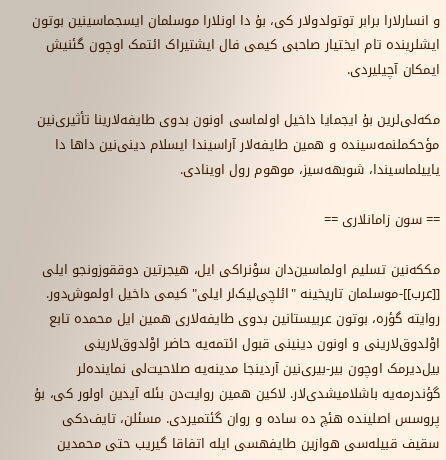و انسارلارا برابر توتولدولار کی، بۇ دا اونلارا موسلمان ایسجماسینین بوتون ایشلرینده تام ایختیار صاحبی کیمی فال ایشتیراک ائتمک اوچون گئنیش ایمکان آچیلیردی.

مکه‌لی‌لرین بۇ ایجمایا داخیل اولماسی اونون بدوی طایفه‌لارینا تأثیری‌نین مؤحکملنمه‌سینده و همین طایفه‌لار آراسیندا ایسلام دینی‌نین داها دا یاییلماسیندا، شوبهه‌سیز، موهوم رول اوینادی.

== سون زامانلاری ==

مککه‌نین تسلیم اولماسین‌دان سوْنراکی ایل، هیجرتین دوققوزونجو ایلی [[عرب]]-موسلمان تاریخینه "ائلچی‌لیک‌لر ایلی" کیمی داخیل اولموش‌دور. روایته گؤره، بوتون عربیستانین بدوی طایفه‌لاری همین ایل محمده تابع اوْلدوق‌لارینی و اونون دینینی قبول ائتمه‌یه حاضر اوْلدوق‌لارینی بیل‌دیرمک اوچون بیر-بیری‌نین آردینجا مدینه‌یه صلاحیت‌لی نماینده‌لر گؤندرمه‌یه باشلامیشدی‌لار. لاکین همین روایت‌دن بئله آیدین اولور کی، بۇ پروسس اصلینده هئچ ده ساده و روان گئتمیردی. مسئلن، تایف‌دکی سقیف قبیله‌سی هوازین طایفهسی ایله اتفاقا گیریب حتی محمدین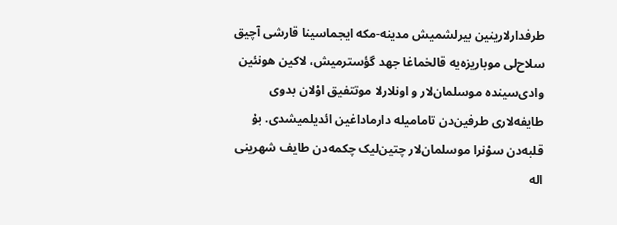طرفدارلارینین بیرلشمیش مدینه-مکه ایجماسینا قارشی آچیق سلاح‌لی موباریزه‌یه قالخماغا جهد گؤسترمیش، لاکین هونئین وادی‌سینده موسلمان‌لار و اونلارلا موتتفیق اوْلان بدوی طایفه‌لاری طرفین‌دن تامامیله دارماداغین ائدیلمیشدی. بۇ قلبه‌دن سوْنرا موسلمان‌لار چتین‌لیک چکمه‌دن طایف شهرینی اله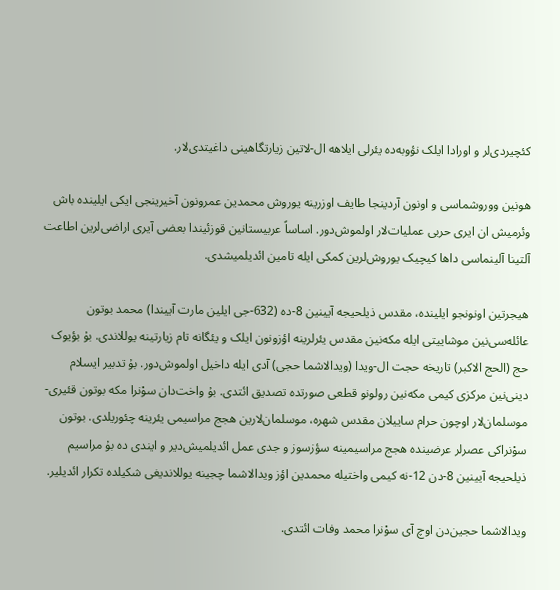کئچیردی‌لر و اورادا ایلک نؤوبه‌ده یئرلی ایلاهه ال-لاتین زیارتگاهینی داغیتدی‌لار.

هونین ووروشماسی و اونون آردینجا طایف اوزرینه یوروش محمدین عمرونون آخیرینجی ایکی ایلینده باش وئرمیش ان ایری حربی عملیات‌لار اولموش‌دور. اساساً عربیستانین قوزئیندا بعضی آیری اراضی‌لرین اطاعت آلتینا آلینماسی داها کیچیک یوروش‌لرین کمکی ایله تامین ائدیلمیشدی.

هیجرتین اونونجو ایلینده، مقدس ذیلحیجه آیینین 8-ده (632-جی ایلین مارت آییندا) محمد بوتون عائله‌سی‌نین موشاییتی ایله مکه‌نین مقدس یئرلرینه اؤزونون ایلک و یئگانه تام زیارتینه یوللاندی. بۇ بؤیوک حج (الحج الاکبر) تاریخه حجت ال-ویدا (ویدالاشما حجی) آدی ایله داخیل اولموش‌دور. بۇ تدبیر ایسلام دینی‌نین مرکزی کیمی مکه‌نین رولونو قطعی صورتده تصدیق ائتدی. بۇ واخت‌دان سوْنرا مکه بوتون قئیری-موسلمان‌لار اوچون حرام ساییلان مقدس شهره، موسلمان‌لارین هجج مراسیمی یئرینه چئوریلدی. بوتون سوْنراکی عصرلر عرضینده هجج مراسیمینه سؤزسوز و جدی عمل ائدیلمیش‌دیر و ایندی ده بۇ مراسیم ذیلحیجه آیینین 8-دن 12-نه کیمی واختیله محمدین اؤز ویدالاشما چجینه یوللاندیغی شکیلده تکرار ائدیلیر.

ویدالاشما حجین‌دن اوچ آی سوْنرا محمد وفات ائتدی.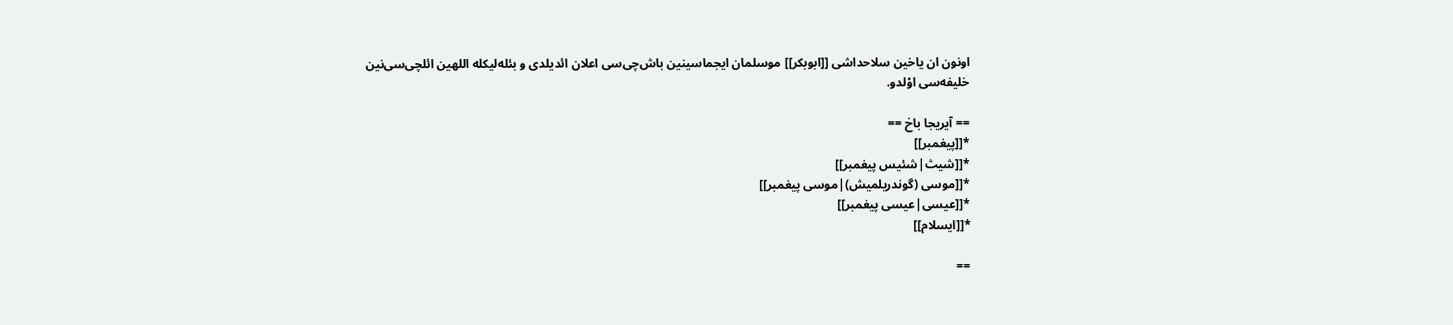اونون ان یاخین سلاحداشی [[ابوبکر]] موسلمان ایجماسینین باش‌چی‌سی اعلان ائدیلدی و بئله‌لیکله اللهین ائلچی‌سی‌نین خلیفه‌سی اوْلدو.

== آیریجا باخ ==
*[[پیغمبر]]
*[[شیث|شئیس پیغمبر]]
*[[موسی (گوندریلمیش)|موسی پیغمبر]]
*[[عیسی|عیسی پیغمبر]]
*[[ایسلام]]

==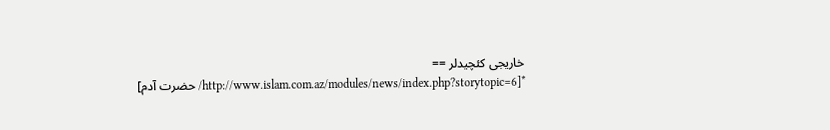خاریجی کئچیدلر ==
*[http://www.islam.com.az/modules/news/index.php?storytopic=6/ حضرت آدم]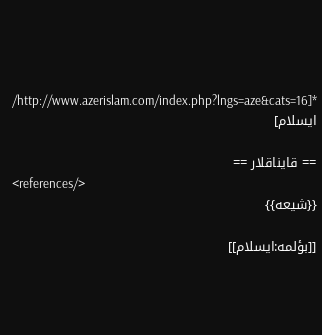*[http://www.azerislam.com/index.php?lngs=aze&cats=16/ ایسلام]

== قایناقلار ==
<references/>
{{شیعه}}

[[بؤلمه:ایسلام]]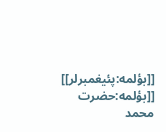[[بؤلمه:پئیغمبرلر]]
[[بؤلمه:حضرت محمد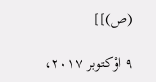(ص)]]

۹ اوْکتوبر ۲۰۱۷،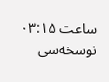ساعت ۰۳:۱۵ نوسخه‌سی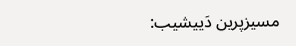مسیزپرین دَییشیب: